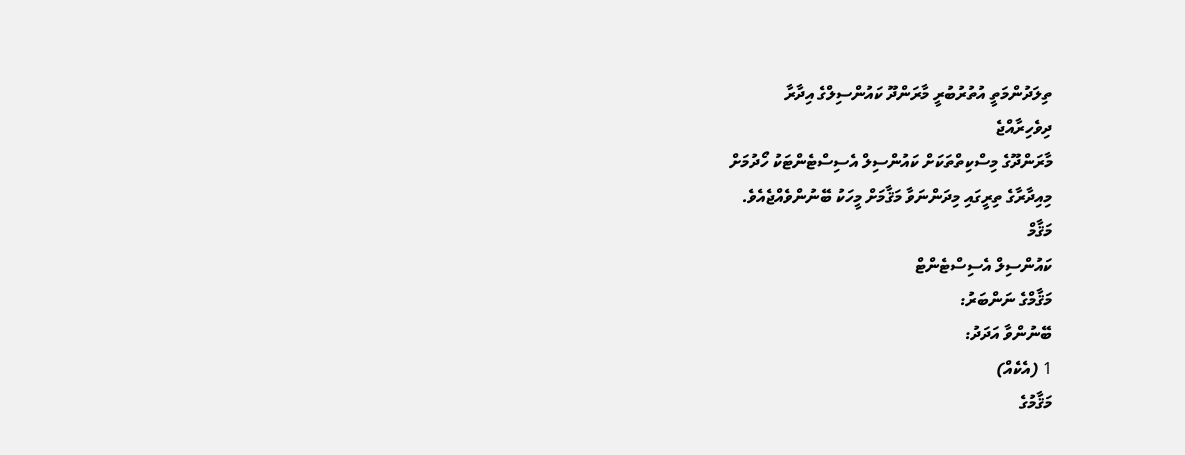ތިލަދުންމަތީ އުތުރުބުރީ މާރަންދޫ ކައުންސިލްގެ އިދާރާ
ދިވެހިރާއްޖެ
މާރަންދޫގެ މިސްކިތްތަކަށް ކައުންސިލް އެސިސްޓެންޓަކު ހޯދުމަށް
މިއިދާރާގެ ތިރީގައި މިދަންނަވާ މަޤާމަށް މީހަކު ބޭނުންވެއްޖެއެވެ.
މަޤާމް
ކައުންސިލް އެސިސްޓެންޓް
މަޤާމްގެ ނަންބަރު:
ބޭނުންވާ އަދަދު:
1 (އެކެއް)
މަޤާމުގެ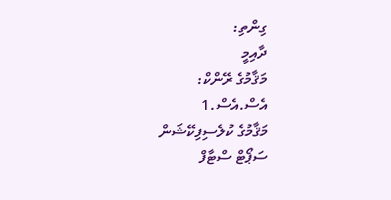ގިންތި:
ދާއިމީ
މަޤާމުގެ ރޭންކް:
އެސް.އެސް.1
މަޤާމުގެ ކުލެސިފިކޭޝަން
ސަޕޯޓް ސްޓާފް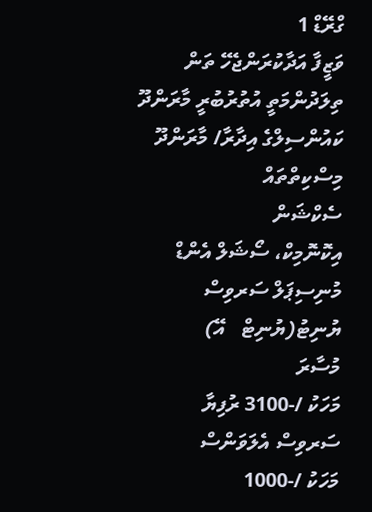ގްރޭޑް 1
ވަޒީފާ އަދާކުރަންޖެހޭ ތަން
ތިލަދުންމަތީ އުތުރުބުރީ މާރަންދޫ ކައުންސިލްގެ އިދާރާ/ މާރަންދޫ މިސްކިތްތައް
ސެކްޝަން
އިކޮނޮމިކް، ސޯޝަލް އެންޑް މުނިސިޕަލް ސަރވިސް ޔުނިޓު(ޔުނިޓް   އޭ)
މުސާރަ
މަހަކު /-3100 ރުފިޔާ
ސަރވިސް އެލަވަންސް
މަހަކު /-1000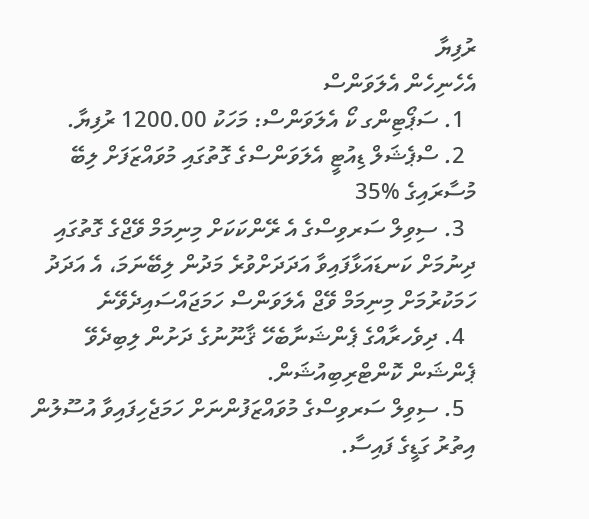ރުފިޔާ
އެހެނިހެން އެލަވަންސް
  1. ސަޕޯޓިންގ ކޯ އެލަވަންސް: މަހަކު 1200.00 ރުފިޔާ.
  2. ސްޕެޝަލް ޑިއުޓީ އެލަވަންސްގެ ގޮތުގައި މުވައްޒަފަށް ލިބޭ މުސާރައިގެ %35
  3. ސިވިލް ސަރވިސްގެ އެ ރޭންކަކަށް މިނިމަމް ވޭޖްގެ ގޮތުގައި ދިނުމަށް ކަނޑައަޅާފައިވާ އަދަދަށްވުރެ މަދުން ލިބޭނަމަ، އެ އަދަދު ހަމަކުރުމަށް މިނިމަމް ވޭޖް އެލަވަންސް ހަމަޖައްސައިދެވޭނެ
  4. ދިވެހރާއްގެ ޕެންޝަނާބެހޭ ޤާނޫނުގެ ދަށުން ލިބިދެވޭ ޕެންޝަން ކޮންޓްރިބިއުޝަން.
  5. ސިވިލް ސަރވިސްގެ މުވައްޒަފުންނަށް ހަމަޖެހިފައިވާ އުސޫލުން އިތުރު ގަޑީގެ ފައިސާ.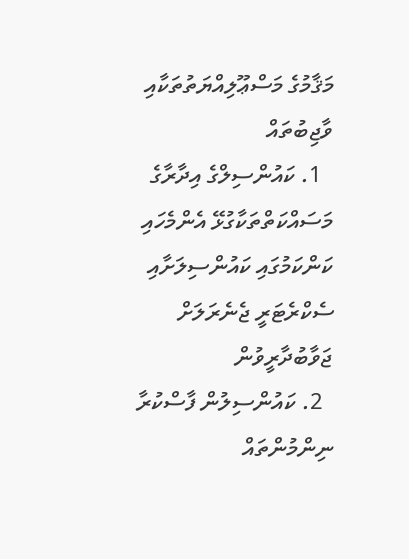މަޤާމުގެ މަސްޢޫލިއްޔަތުތަކާއި ވާޖިބުތައް
  1. ކައުންސިލްގެ އިދާރާގެ މަސައްކަތްތަކާގުޅޭ އެންމެހައި ކަންކަމުގައި ކައުންސިލަށާއި ސެކްރެޓަރީ ޖެނެރަލަށް ޖަވާބުދާރީވުން
  2. ކައުންސިލުން ފާސްކުރާ ނިންމުންތައް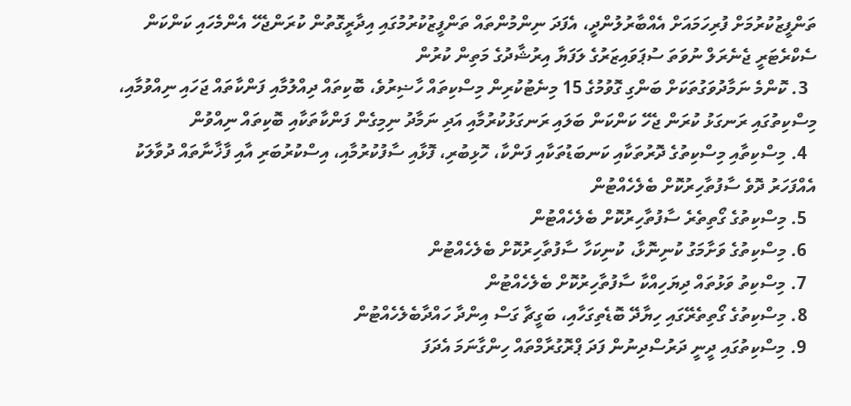ތަންފީޒުކުރުމަށް ފުރިހަމައަށް އެއްބާރުލުންދީ، އެފަދަ ނިންމުންތައް ތަންފީޒުކުރުމުގައި އިދާރީގޮތުން ކުރަންޖެހޭ އެންމެހައި ކަންކަން ސެކްރެޓަރީ ޖެނެރަލް ނުވަތަ ސުޕަވައިޒަރުގެ ލަފަޔާ އިރުޝާދުގެ މަތިން ކުރުން
  3. ކޮންމެ ނަމާދުވަގުތަކަށް ބަންގި ގޮވުމުގެ 15 މިނެޓުކުރިން މިސްކިތައް ހާޟިރުވެ، ބޮކިތައް ދިއްލުމާއި ފަންކާތައް ޖަހައި ނިއްވުމާއި، މިސްކިތުގައި ރަނގަޅު ކުރަން ޖެހޭ ކަންކަން ބަލައި ރަނގަޅުކުރުމާއި އަދި ނަމާދު ނިމިގެން ފަންކާތަކާއި ބޮކިތައް ނިއްވުން
  4. މިސްކިތާއި މިސްކިތުގެ ދޮރުތަކާއި ކަނބަޑުތަކާއި ފަންކާ، ހޮޅިބުރި، ފޮޅާއި ސާފުކުރުމާއި، އިސްކުރުބަރި އާއި ފާޚާނާތައް ދުވާލަކު އެއްފަހަރު ދޮވެ ސާފުތާހިރުކޮށް ބެލެހެއްޓުން
  5. މިސްކިތުގެ ގޯތިތެރެ ސާފުތާހިރުކޮށް ބެލެހެއްޓުން
  6. މިސްކިތުގެ ވަށާމަގު ކުނިނޮޅާ، ކުނިކަހާ ސާފުތާހިރުކޮށް ބެލެހެއްޓުން
  7. މިސްކިތު ވަޅުތައް ދިޔަހިއްކާ ސާފުތާހިރުކޮށް ބެލެހެއްޓުން
  8. މިސްކިތުގެ ގޯތިތެރޭގައި ހިޔާދޭ ބޮޑެތިގަހާއި، ބަގީޗާ ގަސް އިންދާ ހައްދާބެލެހެއްޓުން
  9. މިސްކިތުގައި ދީނީ ދަރުސްދިނުން ފަދަ ޕްރޮގުރާމްތައް ހިންގާނަމަ އެދަފަ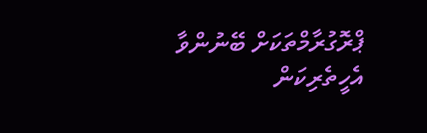ޕްރޮގުރާމްތަކަށް ބޭނުންވާ އެހީތެރިކަން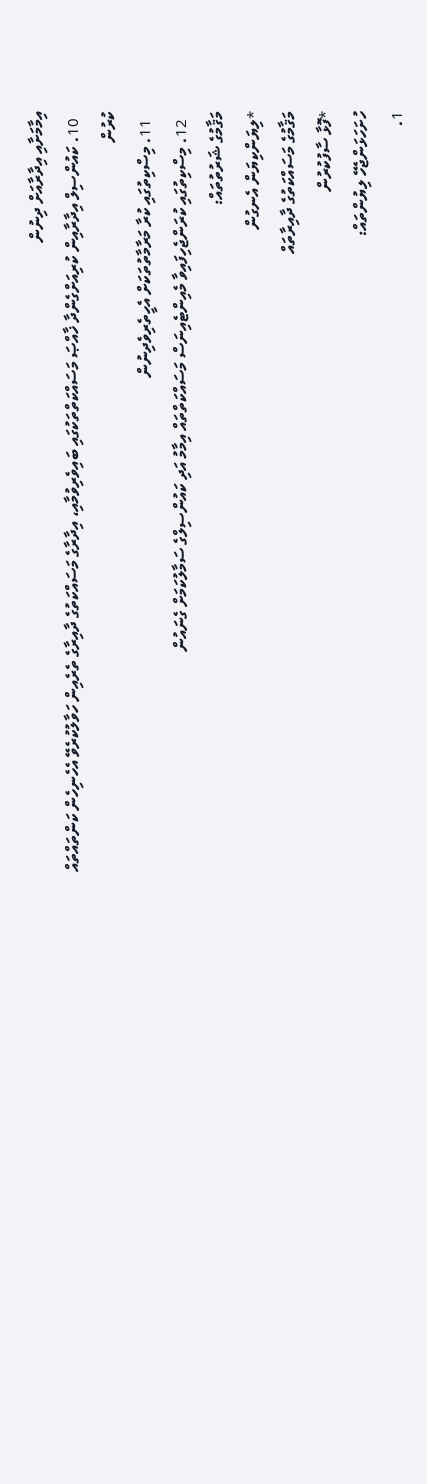އިމާމަށާއި އިދާރާއަށް ދިނުން
  10. ކައުންސިލް އިދާރާއިން ކުރިއަށްގެންދާ ޚާއްޞަ މަސައްކަތްތަކުގައި ބައިވެރިވުމާއި، އިދާރާގެ މަސައްކަތުގެ ދާއިރާގެ ތެރެއިން ހަވާލުކުރެވޭ އެހެނިހެން ކަންތައްތައް ކުރުން
  11. މިސްކިތުގައި ކުރާ މަރާމާތުތަކަށް އެހީތެރިވެދިނުން
  12. މިސްކިތުގައި ކުރަންޖެހިފައިވާ މެއިންޓެއިނަސް މަސައްކަތްތައް އިމާމު އަދި ކައުންސިލްގެ ސަމާލުކަމަށް ގެނައުން
މަޤާމުގެ ޝަރުތުތައް:
*ލިޔަންކިޔަން އެނގުން
މަޤާމުގެ މަސައްކަތުގެ ދާއިރާތައް
*ފޮޅާ ސާފުކުރުން
ހުށަހަޅަންޖެހޭ ލިޔުންތައް:
1.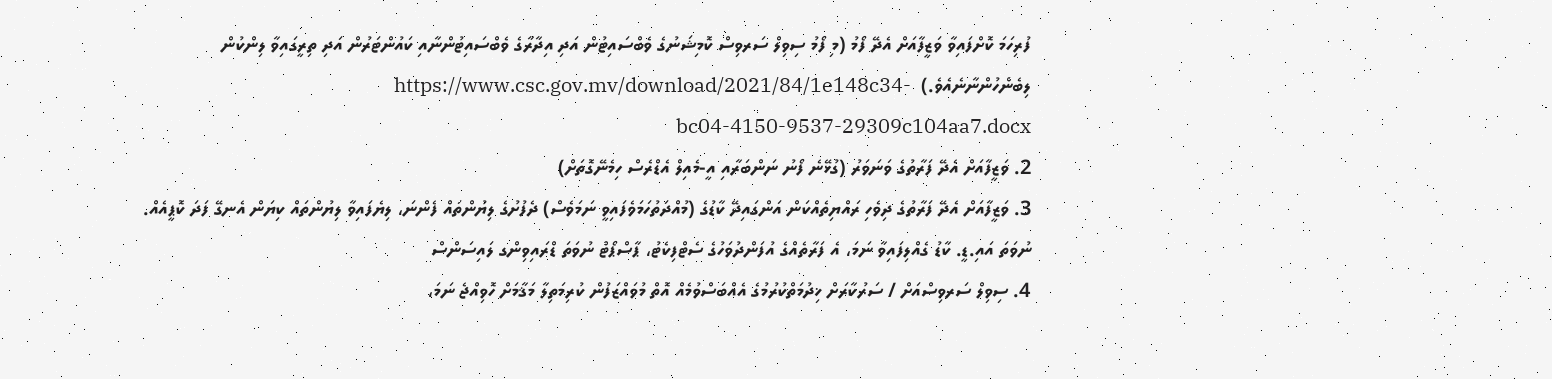ފުރިހަމަ ކޮށްފައިވާ ވަޒީފާއަށް އެދޭ ފޯމު (މި ފޯމު ސިވިލް ސަރވިސް ކޮމިޝަނުގެ ވެބްސައިޓުން އަދި އިދާރާގެ ވެބްސައިޓުންނާއި ކައުންޓަރުން އަދި ތިރީގައިވާ ލިންކުން ލިބެންހުންނާނެއެވެ.)  https://www.csc.gov.mv/download/2021/84/1e148c34-bc04-4150-9537-29309c104aa7.docx
2. ވަޒީފާއަށް އެދޭ ފަރާތުގެ ވަނަވަރު (ގުޅޭނެ ފޯނު ނަންބަރާއި އީ-މެއިލް އެޑްރެސް ހިމެނޭގޮތަށް)
3. ވަޒީފާއަށް އެދޭ ފަރާތުގެ ދިވެހި ރައްޔިތެއްކަން އަންގައިދޭ ކާޑުގެ (މުއްދަތުހަމަވެފައިވީ ނަމަވެސް) ދެފުށުގެ ލިޔުންތައް ފެންނަ، ލިޔެފައިވާ ލިޔުންތައް ކިޔަން އެނގޭ ފަދަ ކޮޕީއެއް. ނުވަތަ އައި.ޑީ. ކާޑު ގެއްލިފައިވާ ނަމަ، އެ ފަރާތެއްގެ އުފަންދުވަހުގެ ސެޓްފިކެޓު، ޕާސްޕޯޓް ނުވަތަ ޑްރައިވިންގ ލައިސަންސް
4. ސިވިލް ސަރވިސްއަށް / ސަރުކާރަށް ޚިދުމަތްކުރުމުގެ އެއްބަސްވުމެއް އޮތް މުވައްޒަފުން ކުރިމަތިލާ މަޤާމަށް ހޮވިއްޖެ ނަމަ،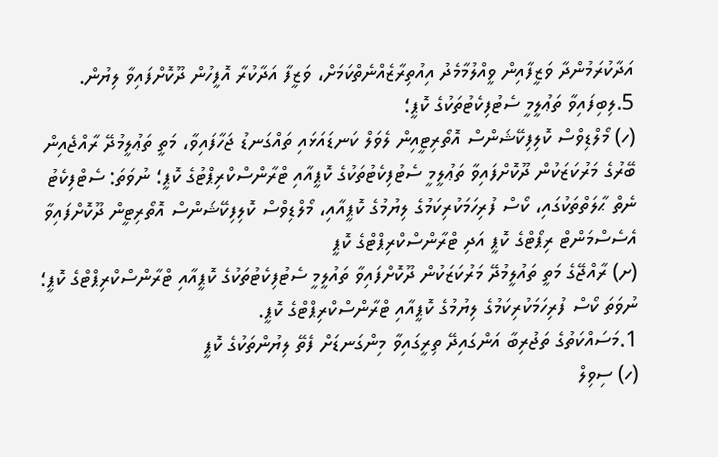އަދާކުރަމުންދާ ވަޒީފާއިން ވީއްލުމާމެދު އިއުތިރާޒެއްނެތްކަމަށް، ވަޒީފާ އަދާކުރާ އޮފީހުން ދޫކޮށްފައިވާ ލިޔުން.
5.ލިބިފައިވާ ތަޢުލީމީ ސެޓުފިކެޓުތަކުގެ ކޮޕީ؛
(ހ) މޯލްޑިވްސް ކޮލިފިކޭޝަންސް އޮތޯރިޓީއިން ލެވަލް ކަނޑައަޅައި ތައްގަނޑު ޖަހާފައިވާ، މަތީ ތަޢުލީމުދޭ ރާއްޖެއިން ބޭރުގެ މަރުކަޒަކުން ދޫކޮށްފައިވާ ތަޢުލީމީ ސެޓުފިކެޓުތަކުގެ ކޮޕީއާއި ޓްރާންސްކްރިޕްޓުގެ ކޮޕީ؛ ނުވަތަ: ސެޓްފިކެޓު ނެތް ޙާލަތްތަކުގައި، ކޯސް ފުރިހަމަކުރިކަމުގެ ލިޔުމުގެ ކޮޕީއާއި، މޯލްޑިވްސް ކޮލިފިކޭޝަންސް އޮތޯރިޓީން ދޫކޮށްފައިވާ އެސެސްމަންޓް ރިޕޯޓްގެ ކޮޕީ އަދި ޓްރާންސްކްރިޕްޓްގެ ކޮޕީ
(ށ) ރާއްޖޭގެ މަތީ ތައުލީމުދޭ މަރުކަޒަކުން ދޫކޮށްފައިވާ ތައުލީމީ ސެޓުފިކެޓުތަކުގެ ކޮޕީއާއި ޓްރާންސްކްރިޕްޓްގެ ކޮޕީ؛ ނުވަތަ ކޯސް ފުރިހަމަކުރިކަމުގެ ލިޔުމުގެ ކޮޕީއާއި ޓްރާންސްކްރިޕްޓްގެ ކޮޕީ.
1.މަސައްކަތުގެ ތަޖުރިބާ އަންގައިދޭ ތިރީގައިވާ މިންގަނޑަށް ފެތޭ ލިޔުންތަކުގެ ކޮޕީ
(ހ) ސިވިލް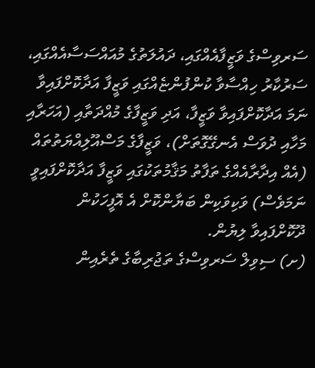ސަރވިސްގެ ވަޒީފާއެއްގައި، ދައުލަތުގެ މުއައްސަސާއެއްގައި، ސަރުކާރު ހިއްސާވާ ކުންފުންޏެއްގައި ވަޒީފާ އަދާކޮށްފައިވާ ނަމަ އަދާކޮށްފައިވާ ވަޒީފާ، އަދި ވަޒީފާގެ މުއްދަތާއި (އަހަރާއި މަހާއި ދުވަސް އެނގޭގޮތަށް)، ވަޒީފާގެ މަސްއޫލިއްޔަތުތައް (އެއް އިދާރާއެއްގެ ތަފާތު މަޤާމުތަކުގައި ވަޒީފާ އަދާކޮށްފައިވީ ނަމަވެސް) ވަކިވަކިން ބަޔާންކޮށް އެ އޮފީހަކުން ދޫކޮށްފައިވާ ލިޔުން.
(ށ) ސިވިލް ސަރވިސްގެ ތަޖުރިބާގެ ތެރެއިން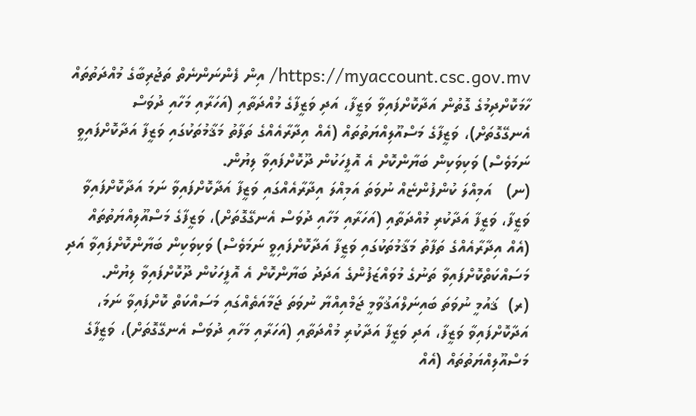https://myaccount.csc.gov.mv/ އިން ފެންނަންނެތް ތަޖުރިބާގެ މުއްދަތުތައް ހާމަކޮށްދިމުގެ ގޮތުން އަދާކޮށްފައިވާ ވަޒީފާ، އަދި ވަޒީފާގެ މުއްދަތާއި (އަހަރާއި މަހާއި ދުވަސް އެނގޭގޮތަށް)، ވަޒީފާގެ މަސްއޫލިއްޔަތުތައް (އެއް އިދާރާއެއްގެ ތަފާތު މަޤާމުތަކުގައި ވަޒީފާ އަދާކޮށްފައިވީ ނަމަވެސް) ވަކިވަކިން ބަޔާންކޮށް އެ އޮފީހަކުން ދޫކޮށްފައިވާ ލިޔުން.
(ނ)   އަމިއްލަ ކުންފުންޏެއް ނުވަތަ އަމިއްލަ އިދާރާއެއްގައި ވަޒީފާ އަދާކޮށްފައިވާ ނަމަ އަދާކޮށްފައިވާ ވަޒީފާ، ވަޒީފާ އަދާކުރި މުއްދަތާއި (އަހަރާއި މަހާއި ދުވަސް އެނގޭގޮތަށް)، ވަޒީފާގެ މަސްއޫލިއްޔަތުތައް (އެއް އިދާރާއެއްގެ ތަފާތު މަޤާމުތަކުގައި ވަޒީފާ އަދާކޮށްފައިވީ ނަމަވެސް) ވަކިވަކިން ބަޔާންކޮށްފައިވާ އަދި މަސައްކަތްކޮށްފައިވާ ތަނުގެ މުވައްޒަފުންގެ އަދަދު ބަޔާންކޮށް އެ އޮފީހަކުން ދޫކޮށްފައިވާ ލިޔުން.
(ރ)  ޤައުމީ ނުވަތަ ބައިނަލްއަޤުވާމީ ޖަމްއިއްޔާ ނުވަތަ ޖަމާއަތެއްގައި މަސައްކަތް ކޮށްފައިވާ ނަމަ، އަދާކޮށްފައިވާ ވަޒީފާ، އަދި ވަޒީފާ އަދާކުރި މުއްދަތާއި (އަހަރާއި މަހާއި ދުވަސް އެނގޭގޮތަށް)، ވަޒީފާގެ މަސްއޫލިއްޔަތުތައް (އެއް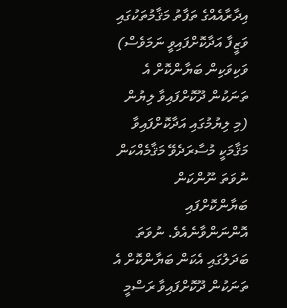އިދާރާއެއްގެ ތަފާތު މަޤާމުތަކުގައި ވަޒީފާ އަދާކޮށްފައިވީ ނަމަވެސް) ވަކިވަކިން ބަޔާންކޮށް އެ ތަނަކުން ދޫކޮށްފައިވާ ލިޔުން (މި ލިޔުމުގައި އަދާކޮށްފައިވާ މަޤާމަކީ މުސާރަދެވޭ މަޤާމެއްކަން ނުވަތަ ނޫންކަން ބަޔާންކޮށްފައި އޮންނަންވާނެއެވެ. ނުވަތަ ބަދަލުގައި އެކަން ބަޔާންކޮށް އެ ތަނަކުން ދޫކޮށްފައިވާ ރަސްމީ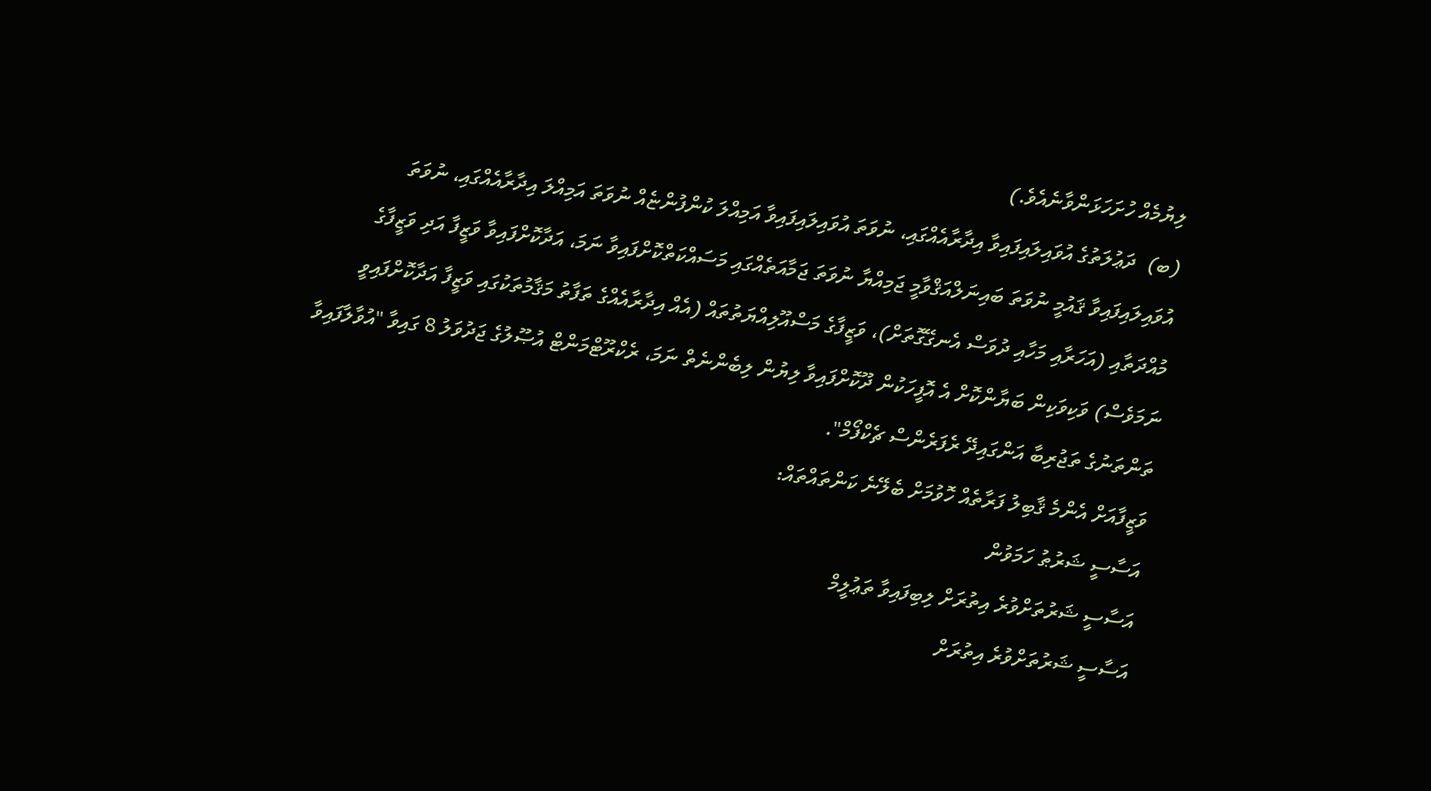ލިޔުމެއް ހުށަހަޅަންވާނެއެވެ.)
(ބ)  ދަޢުލަތުގެ އުވައިލައިފައިވާ އިދާރާއެއްގައި، ނުވަތަ އުވައިލައިފައިވާ އަމިއްލަ ކުންފުންޏެއް ނުވަތަ އަމިއްލަ އިދާރާއެއްގައި، ނުވަތަ އުވައިލައިފައިވާ ޤައުމީ ނުވަތަ ބައިނަލްއަޤްވާމީ ޖަމިއްޔާ ނުވަތަ ޖަމާއަތެއްގައި މަސައްކަތްކޮށްފައިވާ ނަމަ، އަދާކޮށްފައިވާ ވަޒީފާ އަދި ވަޒީފާގެ މުއްދަތާއި (އަހަރާއި މަހާއި ދުވަސް އެނގޭގޮތަށް)، ވަޒީފާގެ މަސްއޫލިއްޔަތުތައް (އެއް އިދާރާއެއްގެ ތަފާތު މަޤާމުތަކުގައި ވަޒީފާ އަދާކޮށްފައިވީ ނަމަވެސް) ވަކިވަކިން ބަޔާންކޮށް އެ އޮފީހަކުން ދޫކޮށްފައިވާ ލިޔުން ލިބެންނެތް ނަމަ، ރެކްރޫޓްމަންޓް އުޞޫލުގެ ޖަދުވަލު 8 ގައިވާ "އުވާލާފައިވާ ތަންތަނުގެ ތަޖުރިބާ އަންގައިދޭ ރެފަރެންސް ޗެކްފޯމް".
ވަޒީފާއަށް އެންމެ ޤާބިލު ފަރާތެއް ހޮވުމަށް ބެލޭނެ ކަންތައްތައް:
އަސާސީ ޝަރުޠު ހަމަވުން
އަސާސީ ޝަރުތަށްވުރެ އިތުރަށް ލިބިފައިވާ ތަޢުލީމް
އަސާސީ ޝަރުތަށްވުރެ އިތުރަށް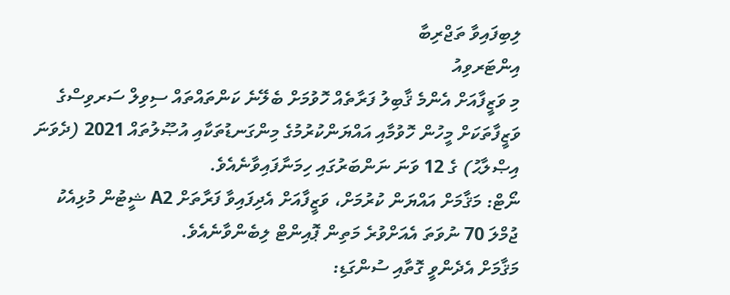ލިބިފައިވާ ތަޖްރިބާ
އިންޓަރވިއު
މި ވަޒީފާއަށް އެންމެ ޤާބިލު ފަރާތެއް ހޮވުމަށް ބެލޭނެ ކަންތައްތައް ސިވިލް ސަރވިސްގެ ވަޒީފާތަކަށް މީހުން ހޮވުމާއި އައްޔަންކުރުމުގެ މިންގަނޑުތަކާއި އުޞޫލުތައް 2021 (ދެވަނަ އިޞްލާޙު) ގެ 12 ވަނަ ނަންބަރުގައި ހިމަނާފައިވާނެއެވެ.
ނޯޓް: މަޤާމަށް އައްޔަން ކުރުމަށް، ވަޒީފާއަށް އެދިފައިވާ ފަރާތަށް A2 ޝީޓުން މުޅިއެކު ޖުމްލަ 70 ނުވަތަ އެއަށްވުރެ މަތިން ޕޮއިންޓް ލިބެންވާނެއެވެ.
މަޤާމަށް އެދެންވީ ގޮތާއި ސުންގަޑި: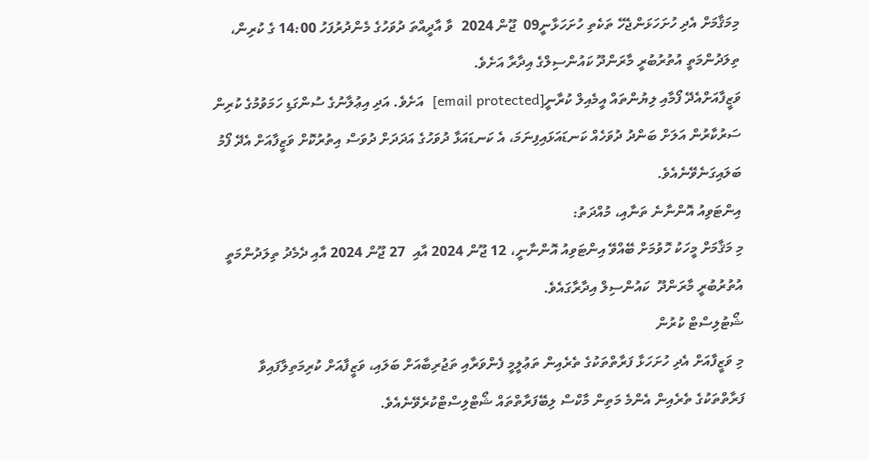މިމަޤާމަށް އެދި ހުށަހަޅަންޖެހޭ ތަކެތި ހުށަހަޅާނީ09  ޖޫން 2024  ވާ އާދީއްތަ ދުވަހުގެ މެންދުރުފަހު 14:00 ގެ ކުރިން، ތިލަދުންމަތީ އުތުރުބުރީ މާރަންދޫ ކައުންސިލްގެ އިދާރާ އަށެވެ.
ވަޒީފާއަށްއެދޭ ފޯމާއި ލިޔުންތައް އީމެއިލް ކުރާނީ[email protected]  އަށެވެ. އަދި އިޢުލާނުގެ ސުންގަޑި ހަމަވުމުގެ ކުރިން ސަރުކާރުން އަލަށް ބަންދު ދުވަހެއް ކަނޑައަޅައިފިނަމަ، އެ ކަނޑައަޅާ ދުވަހުގެ އަދަދަށް ދުވަސް އިތުރުކޮށް ވަޒީފާއަށް އެދޭ ފޯމު ބަލައިގަނެވޭނެއެވެ.
އިންޓަވިއު އޮންނާނެ ތަނާއި، މުއްދަތު:
މި މަޤާމަށް މީހަކު ހޮވުމަށް ބޭއްވޭ އިންޓަވިއު އޮންނާނީ، 12 ޖޫން 2024 އާއި  27 ޖޫން 2024 އާއި ދެމެދު ތިލަދުންމަތީ އުތުރުބުރީ މާރަންދޫ  ކައުންސިލް އިދާރާގައެވެ.
ޝޯޓުލިސްޓް ކުރުން
މި ވަޒީފާއަށް އެދި ހުށަހަޅާ ފަރާތްތަކުގެ ތެރެއިން ތަޢުލީމީ ފެންވަރާއި ތަޖުރިބާއަށް ބަލައި، ވަޒީފާއަށް ކުރިމަތިލާފައިވާ ފަރާތްތަކުގެ ތެރެއިން އެންމެ މަތިން މާކްސް ލިބޭފަރާތްތައް ޝޯޓްލިސްޓްކުރެވޭނެއެވެ.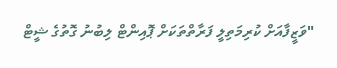"ވަޒީފާއަށް ކުރިމަތިލީ ފަރާތްތަކަށް ޕޮއިންޓް ލިބުނު ގޮތުގެ ޝީޓް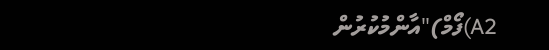A2)ފޯމް)"އާންމުކުރުން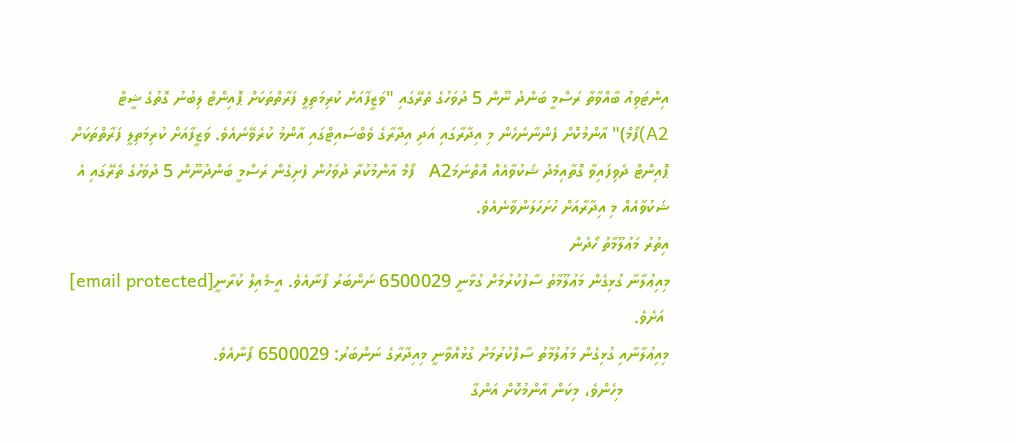އިންޓަވިއު ބާއްވާތާ ރަސްމީ ބަންދު ނޫން 5 ދުވަހުގެ ތެރޭގައި "ވަޒީފާއަށް ކުރިމަތިލީ ފަރާތްތަކަށް ޕޮއިންޓް ލިބުނު ގޮތުގެ ޝީޓް A2)ފޯމް)" އާންމުކޮށް ފެންނާނެހެން މި އިދާރާގައި އަދި އިދާރާގެ ވެބްސައިޓްގައި އާންމު ކުރެވޭނެއެވެ. ވަޒީފާއަށް ކުރިމަތިލީ ފަރާތްތަކަށް ޕޮއިންޓް ދެވިފައިވާ ގޮތާއިމެދު ޝަކުވާއެއް އޮތްނަމަA2   ފޯމް އާންމުކުރާ ދުވަހުން ފެށިގެން ރަސްމީ ބަންދުނޫން 5 ދުވަހުގެ ތެރޭގައި އެ ޝަކުވާއެއް މި އިދާރާއަށް ހުށަހަލަންވާނެއެވެ.
އިތުރު މަޢުލޫމާތު ހޯދުން
މިއިޢުލާނާ ގުޅިގެން މަޢުލޫމާތު ސާފުކުރުމަށް ގުޅާނީ 6500029 ނަންބަރު ފޯނާއެވެ. އީ-މެއިލް ކުރާނީ[email protected]
 އަށެވެ.
މިއިޢުލާނާއި ގުޅިގެން މަޢުލުމާތު ސާފްކުރުމަށް ގުޅުއްވާނީ މިއިދާރާގެ ނަންބަރު: 6500029 ފޯނާއެވެ.
          މިހެންވެ، މިކަން އާންމުކޮށް އަންގާ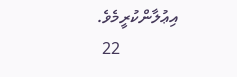އިޢުލާންކުރީމެވެ.
              22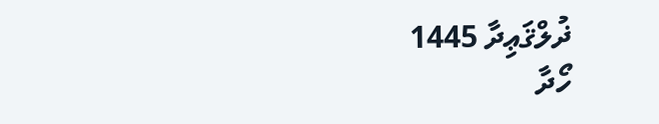ޛުލްޤަޢިދާ 1445
ހޯދާ